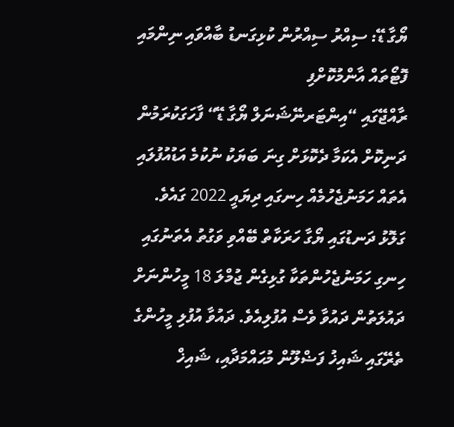ޔޯގާ ޑޭ: ސިއްރު ސިއްރުން ކުޅިގަނޑު ބާއްވައި ނިންމައި ފޮޓޯތައް އާންމުކޮށްފި
ރާއްޖޭގައި “އިންޓަރނޭޝަނަލް ޔޯގާ ޑޭ“ ފާހަގަކުރަމުން ދަނިކޮށް އެކަމާ ދެކޮޅަށް ގިނަ ބަޔަކު ނުކުމެ އަޑުއުފުލައި އެތައް ހަމަނުޖެހުމެއް ހިނގައި ދިޔައީ 2022 ގައެވެ.
ގަލޮޅު ދަނޑުގައި ޔޯގާ ހަރަކާތް ބޭއްވި ވަގުތު އެތަނުގައި ހިނގި ހަމަނުޖެހުންތަކާ ގުޅިގެން ޖުމްލަ 18 މީހުންނަށް ދައުލަތުން ދައުވާ ވެސް އުފުލިއެވެ. ދައުވާ އުފުލި މީހުންގެ ތެރޭގައި ޝައިޚު ފަޟްލޫން މުޙައްމަދާއި، ޝައިޚް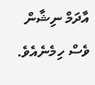އާދަމް ނިޝާން ވެސް ހިމެނެއެވެ.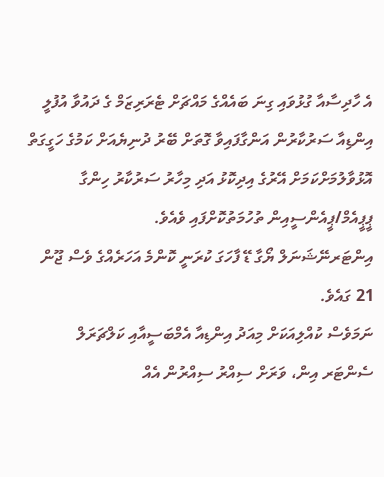އެ ހާދިސާއާ ގުޅުވައި ގިނަ ބައެއްގެ މައްޗަށް ޓެރަރިޒަމް ގެ ދައުވާ އުފުލީ އިންޑިއާ ސަރުކާރުން އަންގާފައިވާ ގޮތަށް ބޭރު ދުނިޔެއަށް ކަމުގެ ހަގީގަތް އޮޅުވާލުމަށްކަމަށް އޭރުގެ އިދިކޮޅު އަދި މިހާރު ސަރުކާރު ހިންގާ ޕީޕީއެމް/ޕީއެންސީއިން ތުހުމަތުކޮށްފައި ވެއެވެ.
އިންޓަރނޭޝަނަލް ޔޯގާ ޑޭ ފާހަގަ ކުރަނީ ކޮންމެ އަހަރެއްގެ ވެސް ޖޫން 21 ގައެވެ.
ނަމަވެސް ކުއްލިއަކަށް މިއަދު އިންޑިއާ އެމްބަސީއާއި ކަލްޗަރަލް ސެންޓަރ އިން، ވަރަށް ސިއްރު ސިއްރުން އެއް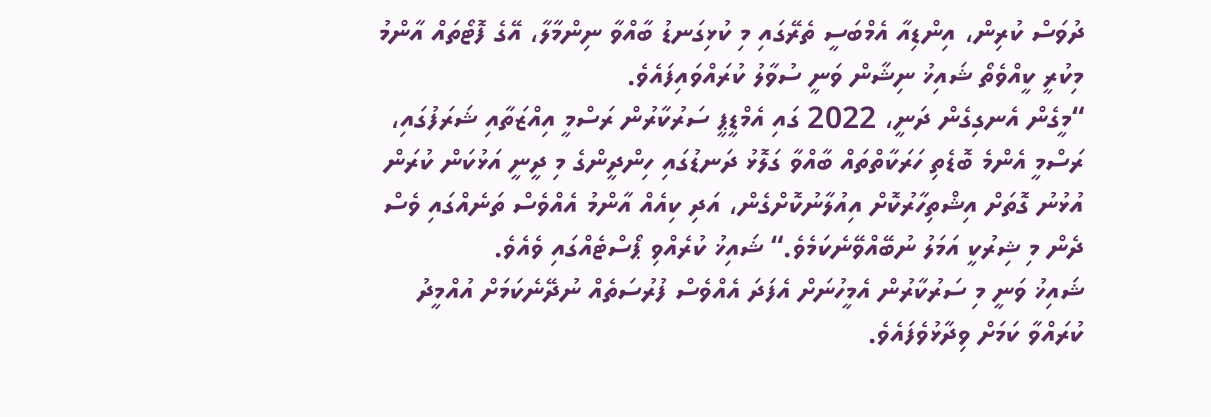ދުވަސް ކުރިން، އިންޑިއާ އެމްބަސީ ތެރޭގައި މި ކުޅިގަނޑު ބާއްވާ ނިންމާލާ، އޭގެ ފޮޓޯތައް އާންމު މިކުރީ ކީއްވެތޯ ޝައިޚު ނިޝާން ވަނީ ސުވާލު ކުރައްވައިފައެވެ.
“މީގެން އެނގިގެން ދަނީ، 2022 ގައި އެމްޑީޕީ ސަރުކާރުން ރަސްމީ އިއްޒަތާއި ޝަރަފުގައި، ރަސްމީ އެންމެ ބޮޑެތި ހަރަކާތްތައް ބާއްވާ ގަލޮޅު ދަނޑުގައި ހިންދީންގެ މި ދީނީ އަޅުކަން ކުރަން އުޅުނު ގޮތަށް އިޝްތިހާރުކޮށް އިއުލާނުކޮށްގެން، އަދި ކިއެއް އާންމު އެއްވެސް ތަނެއްގައި ވެސް ދެން މި ޝިރުކީ އަމަލު ނުބޭއްވޭނެކަމެވެ.“ ޝައިޚު ކުރެއްވި ޕޯސްޓެއްގައި ވެއެވެ.
ޝައިޚު ވަނީ މި ސަރުކާރުން އެމީހުނަށް އެފަދަ އެއްވެސް ފުރުސަތެއް ނުދޭނެކަމަށް އުއްމީދު ކުރައްވާ ކަމަށް ވިދާޅުވެފައެވެ.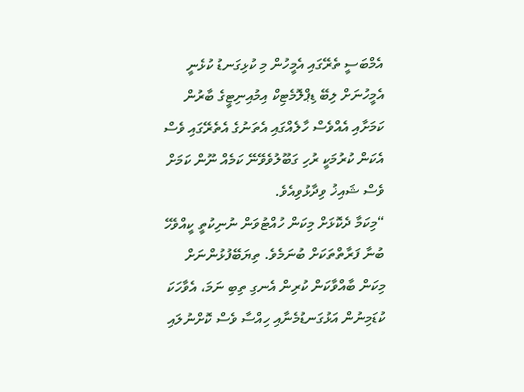އެމްބަސީ ތެރޭގައި އެމީހުން މި ކުޅިގަނޑު ކުޅެނީ އެމީހުނަށް ލިބޭ ޑިޕްލޮމެޓިކް އިމުއިނިޓީގެ ބާރުން ކަމަށާއި އެއްވެސް ހާލެއްގައި އެތަނުގެ އެތެރޭގައި ވެސް އެކަން ކުރުމަކީ ރުހި ގަބޫލުވެވޭނޭ ކަމެއް ނޫން ކަމަށް ވެސް ޝައިޚު ވިދާޅުވިއެވެ.
“މިކަމާ ދެކޮޅަށް މިކަން ހުއްޓުވަން ނުނިކުތީ ކީއްވެހޭ ބުނާ ފަރާތްތަކަށް ބުނަމެވެ. ތިޔަބޭފުޅުންނަށް މިކަން ބާއްވާކަން ކުރިން އެނގި ތިބި ނަމަ، އެވާހަކަ ކުޑަމިނުން އަޅުގަނޑުމެނާއި ހިއްސާ ވެސް ކޮށްނުލައި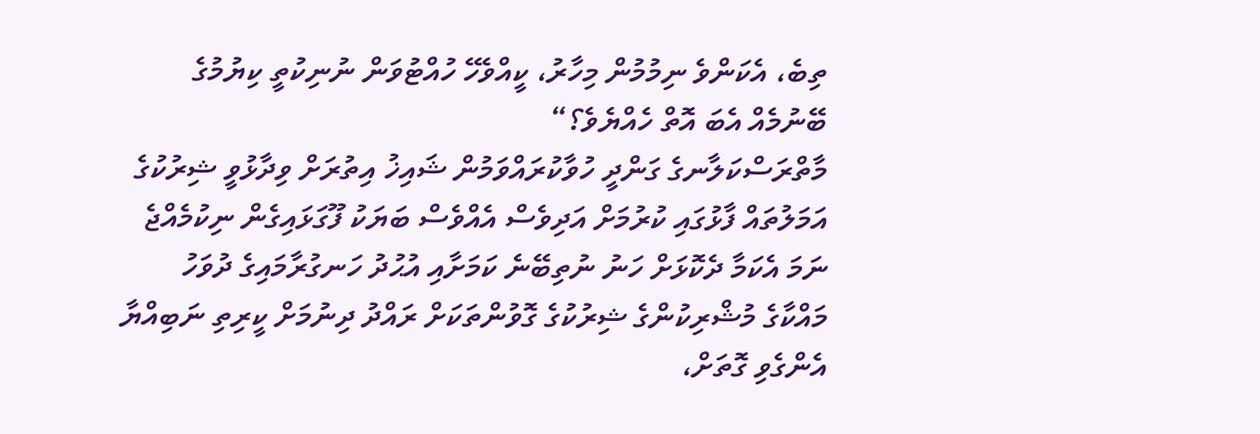ތިބެ، އެކަންވެ ނިމުމުން މިހާރު، ކީއްވެހޭ ހުއްޓުވަން ނުނިކުތީ ކިޔުމުގެ ބޭނުމެއް އެބަ އޮތް ހެއްޔެވެ؟“
މާތްރަސްކަލާނގެ ގަންދީ ހުވާކުރައްވަމުން ޝައިޚު އިތުރަށް ވިދާޅުވީ ޝިރުކުގެ އަމަލުތައް ފާޅުގައި ކުރުމަށް އަދިވެސް އެއްވެސް ބަޔަކު ފޫގަޅައިގެން ނިކުމެއްޖެ ނަމަ އެކަމާ ދެކޮޅަށް ހަނު ނުތިބޭނެ ކަމަށާއި އުޙުދު ހަނގުރާމައިގެ ދުވަހު މައްކާގެ މުޝްރިކުންގެ ޝިރުކުގެ ގޮވުންތަކަށް ރައްދު ދިނުމަށް ކީރިތި ނަބިއްޔާ އެންގެވި ގޮތަށް،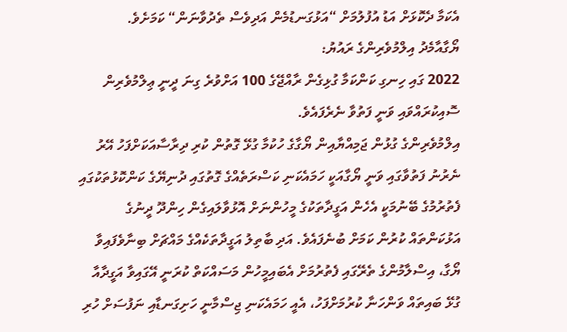އެކަމާ ދެކޮޅަށް އަޑު އުފުލުމަށް “އަޅުގަނޑުމެން އަދިވެސް ތެދުވާނަން“ ކަމަށެވެ.
ޔޯގާއާމެދު އިލްމުވެރިންގެ ރައުޔު:
2022 ގައި ހިނގި ކަންކަމާ ގުޅިގެން ރާއްޖޭގެ 100 އަށްވުރެ ގިނަ ދީނީ ޢިލްމުވެރިން ސޮއިކުރައްވައި ވަނީ ފަތުވާ ނެރެފައެވެ.
އިލްމުވެރިންގެ ގުޅުން ޖަމިއްޔާއިން ޔޯގާގެ ހުކުމާ ގުޅޭ ގޮތުން ކުރި ދިރާސާއަކަށްފަހު އޭރު ނެރުނު ފަތުވާގައި ވަނީ ޔޯގާއަކީ ހަމައެކަނި ކަސްރަތެއްގެ ގޮތުގައި ދުނިޔޭގެ ކަންކޮޅުތަކުގައި ފެތުރުމުގެ ބޭނުމަކީ އެހެން އަގީދާތަކުގެ މީހުންނަށް އޮޅުވާލައިގެން ހިންދޫ ދީނުގެ އަޅުކަންތައް ކުރުން ކަމަށް ބުނެފައެވެ. އަދި ބާތިލު އަގީދާތަކެއްގެ މައްޗަށް ބިނާވެފައިވާ ޔޯގާ، އިސްލާމުންގެ ތެރޭގައި ފެތުރުމަށް އެބައިމީހުން މަސައްކަތް ކުރަނީ އޭގައިވާ އަގީދާއާ ގުޅޭ ބައިތައް ވަންހަނާ ކުރުމަށްފަހު، އެއީ ހަމައެކަނި ޖިސްމާނީ ހަށިގަނޑާއި ނަފުސަށް ހުރި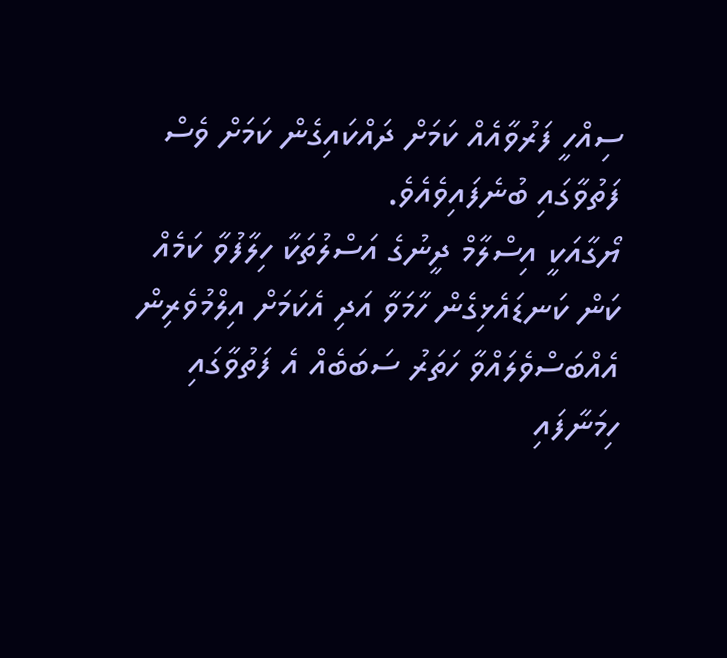ސިއްހީ ފަރުވާއެއް ކަމަށް ދައްކައިގެން ކަމަށް ވެސް ފަތުވާގައި ބުނެފައިވެއެވެ.
ޔޯގާއަކީ އިސްލާމް ދީނުގެ އަސްލުތަކާ ހިލާފުވާ ކަމެއް ކަން ކަނޑައެޅިގެން ހާމަވާ އަދި އެކަމަށް އިލްމުވެރިން އެއްބަސްވެލައްވާ ހަތަރު ސަބަބެއް އެ ފަތުވާގައި ހިމަނާފައި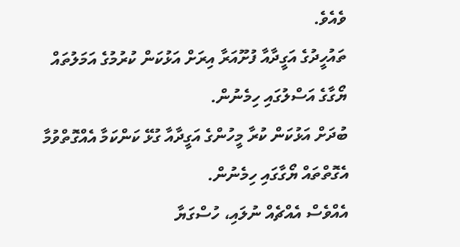ވެއެވެ.
ތައުހީދުގެ އަގީދާއާ ފުށޫއަރާ އިރަށް އަޅުކަން ކުރުމުގެ އަމަލުތައް ޔޯގާގެ އަސްލުގައި ހިމެނުން.
ބުދަށް އަޅުކަން ކުރާ މީހުންގެ އަގީދާއާ ގުޅޭ ކަންކަމާ އެއްގޮތްވުމާ އެގޮތްތައް ޔޯގާގައި ހިމެނުން.
އެއްވެސް އެއްޗެއް ނުލައި، ހުސްގަޔާ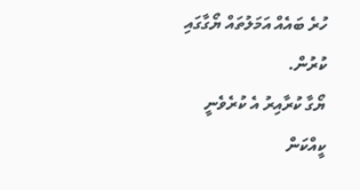ހުރެ ބައެއް އަމަލުތައް ޔޯގާގައި ކުރުން.
ޔޯގާ ކުރާއިރު އެ ކުރެވެނީ ކީއްކަން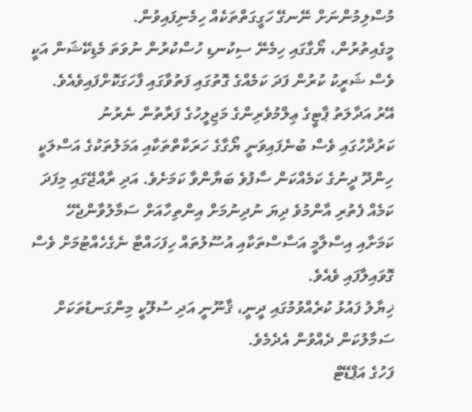މުސްލިމުންނަށް ނޭނގޭ ހަގީގަތްތަކެއް ހިމެނިފައިވުން.
މީގެއިތުރުން، ޔޯގާގައި ހިމެނޭ ސިކުނޑި ހުސްކުރުން ނުވަތަ މެޑިކޭޝަން އަކީ ވެސް ޝަރީކު ކުރުން ފަދަ ކަމެއްގެ ގޮތުގައި ފަތުވާގައި ފާހަގަކޮށްފައިވެއެވެ.
އޭރު އަދާލަތު ޕާޓީގެ ޢިލްމުވެރިންގެ މަޖިލީހުގެ ފަރާތުން ނެރުނު
ކަރުދާހުގައި ވެސް ބުނެފައިވަނީ ޔޯގާގެ ހަރަކާތްތަކާއި އަމަލުތަކުގެ އަސްލަކީ ހިންދޫ ދީނުގެ ކަމެއްކަން ސާފުވެ ބަޔާންވާ ކަމަށެވެ. އަދި ރާއްޖޭގައި މިފަދަ ކަމެއް ފެތުރި އާންމުވެ ދިޔަ ނުދިނުމަށް އިންތިހާއަށް ސަމާލުވާންޖެހޭ ކަމަށާއި އިސްލާމީ އަސާސްތަކާއި އުސޫލުތައް ހިފަހައްޓާ ނެގެހެއްޓުމަށް ވެސް ގޮވައިލާފައި ވެއެވެ.
ޚިޔާލު ފައުޅު ކުރެއްވުމުގައި ދީނީ، ޤާނޫނީ އަދި ސުލޫކީ މިންގަނޑުތަކަށް ސަމާލުކަން ދެއްވުން އެދެމެވެ.
ފަހުގެ އަޕްޑޭޓް